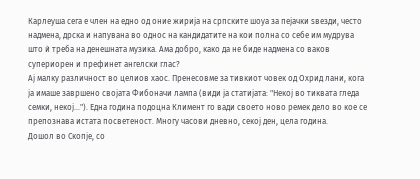Карлеуша сега е член на едно од оние жирија на српските шоуа за пејачки ѕвезди, често надмена, дрска и напувана во однос на кандидатите на кои полна со себе им мудрува што ѝ треба на денешната музика. Ама добро, како да не биде надмена со ваков супериорен и префинет ангелски глас?
Ај малку различност во целиов хаос. Пренесовме за тивкиот човек од Охрид лани, кога ја имаше завршено својата Фибоначи лампа (види ја статијата: "Некој во тиквата гледа семки, некој..."). Една година подоцна Климент го вади своето ново ремек дело во кое се препознава истата посветеност. Многу часови дневно, секој ден, цела година.
Дошол во Скопје, со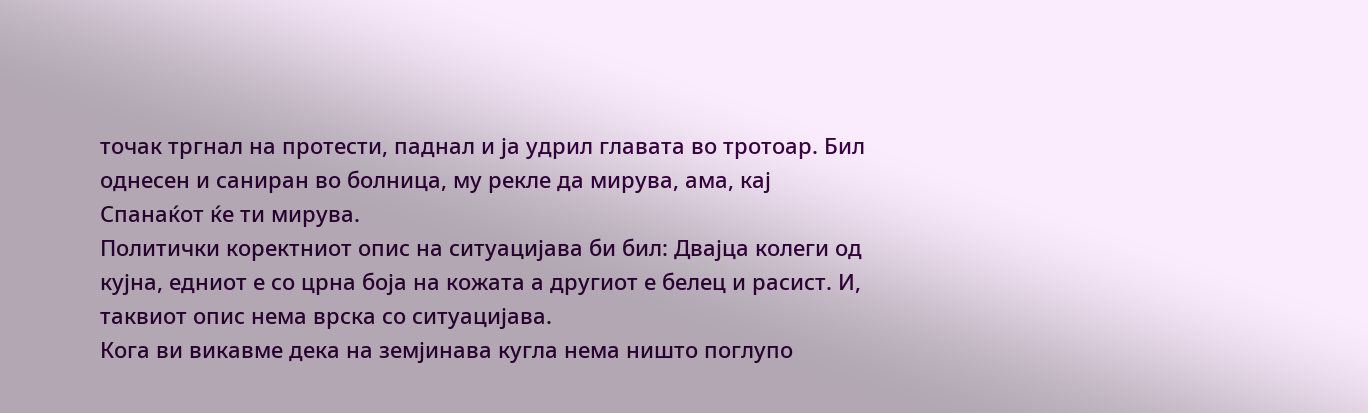точак тргнал на протести, паднал и ја удрил главата во тротоар. Бил однесен и саниран во болница, му рекле да мирува, ама, кај Спанаќот ќе ти мирува.
Политички коректниот опис на ситуацијава би бил: Двајца колеги од кујна, едниот е со црна боја на кожата а другиот е белец и расист. И, таквиот опис нема врска со ситуацијава.
Кога ви викавме дека на земjинава кугла нема ништо поглупо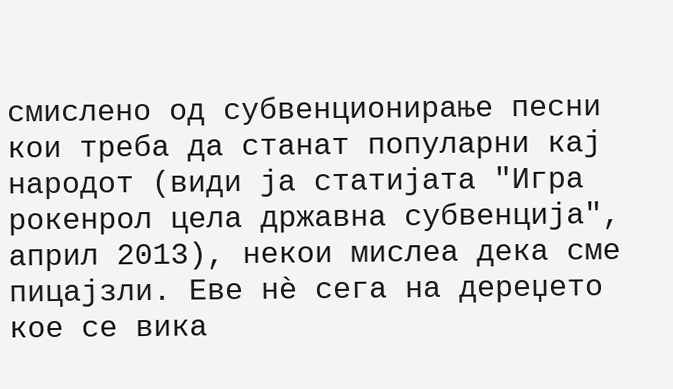смислено од субвенционирање песни кои треба да станат популарни кај народот (види ја статијата "Игра рокенрол цела државна субвенција", април 2013), некои мислеа дека сме пицајзли. Еве нè сега на дереџето кое се вика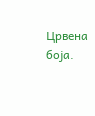Црвена боја.